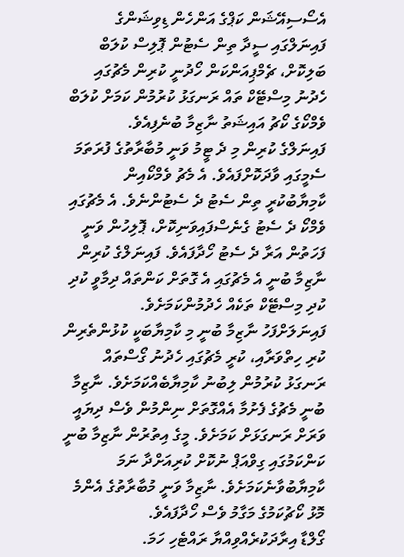އެސޯސިއޭޝަން ކަޕްގެ އަންހެން ޑިވިޝަންގެ ފައިނަލްގައި ސީދާ ތިން ސެޓުން ޕޮލިސް ކުލަބް ބަލިކޮށް، ޗެމްޕިއަންކަން ހޯދުނީ ކުރިން މެޗުގައި ހެދުނު މިސްޓޭކް ތައް ރަނގަޅު ކުރުމުން ކަމަށް ކުލަބް ވެމްކޯގެ ކޯޗު އައިޝަތު ނާޒިމާ ބުނެފިއެވެ.
ފައިނަލްގެ ކުރިން މި ދެ ޓީމު ވަނީ މުބާރާތުގެ ފުރަތަމަ ސެމީގައި ވާދަކޮށްފައެވެ. އެ މެޗު ވެމްކޯއިން ކާމިޔާބުކުރީ ތިން ސެޓު ދެ ސެޓުންނެވެ. އެ މެޗުގައި ވެމްކޯ ދެ ސެޓު ގެނެސްފައިވަނިކޮށް، ޕޮލިހުން ވަނީ ފަހަތުން އަރާ ދެ ސެޓު ހޯދާފައެވެ. ފައިނަލްގެ ކުރިން ނާޒިމާ ބުނީ އެ މެޗުގައި އެ ގޮތަށް ކަންތައް ދިމާވީ ކުދި ކުދި މިސްޓޭކް ތަކެއް ހެދުމުންކަމަށެވެ.
ފައިނަލަށްފަހު ނާޒިމާ ބުނީ މި ކާމިޔާބަކީ ކުޅުންތެރިން ކުރި ހިތްވަރާއި، ކުރީ މެޗުގައި ހެދުނު ގޯސްތައް ރަނގަޅު ކުރުމުން ލިބުނު ކާމިޔާބެއްކަމަށެވެ. ނާޒިމާ ބުނީ މެޗުގެ ފެށުމާ އެއްގޮތަށް ނިންމުން ވެސް ދިޔައީ ވަރަށް ރަނގަޅަށް ކަމަށެވެ. މީގެ އިތުރުން ނާޒިމާ ބުނީ ކަންކަމުގައި ގިވްއަޕް ނުކޮށް ކުރިއަށްދާ ނަމަ ކާމިޔާބުވާނެކަމަށެވެ. ނާޒިމާ ވަނީ މުބާރާތުގެ އެންމެ މޮޅު ކޯޗުކަމުގެ މަގާމު ވެސް ހޯދާފައެވެ.
ގޯލްޑާ އިރާދަކުރެއްވިއްޔާ ރައްޓެހި ހަމަ.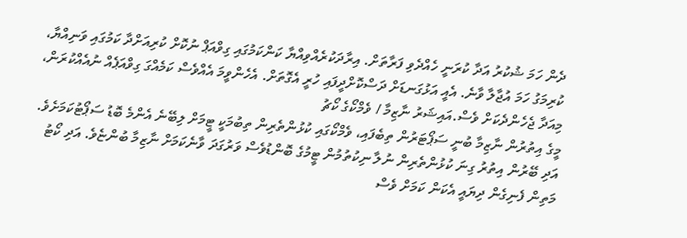ދެން ހަމަ ޝުކުރު އަދާ ކުރަނީ ހެއްދެވި ފަރާތަށް. އިރާދަކުރެއްވިއްޔާ ކަންކަމުގައި ގިވްއަޕް ނުކޮށް ކުރިއަށްދާ ކަމުގައި ވަނިއްޔާ، ކުރިމަގު ހަމަ އުޖާލާ ވާނެ. އެއީ އަޅުގަނޑަށް ދަސްކޮށްދީފައި ހުރީ އެގޮތަށް. އެހެންވީމަ އެއްވެސް ކަމެއްގަ ގިވްއަޕެއް ނުއެއްކުރަން، މިއަދާ ޖެހެންދެކަށް ވެސް.އައިޝަރު ނާޒިމާ / ވެމްކޯގެ ކޯޗު
މީގެ އިތުރުން ނާޒިމާ ބުނީ ސަޕޯޓަރުން ތިބެފައި، ވެމްކޯގައި ކުޅުންތެރިން ތިބުމަކީ ޓީމަށް ލިބޭނެ އެންމެ ބޮޑު ސަޕޯޓުކަމަށެވެ. އަދި ބޭރުން އިތުރު ގިނަ ކުޅުންތެރިން ނުލާ ނިކުތުމުން ޓީމުގެ ބޮންޑުވެސް ވަރުގަދަ ވާނެކަމަށް ނާޒިމާ ބުންޏެވެ. އަދި ކޯޓު މަތިން ފެނިގެން ދިޔައީ އެކަން ކަމަށް ވެސް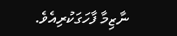ނާޒިމާ ފާހަގަކުރިއެވެ.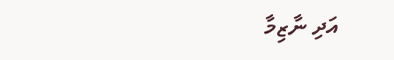އަދި ނާޒިމާ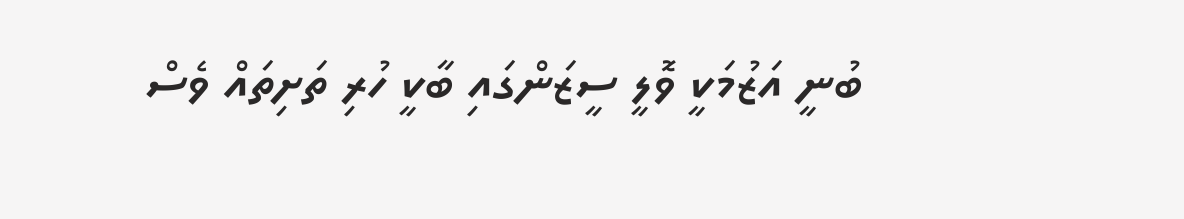ބުނީ އަޒުމަކީ ވޮލީ ސީޒަންގައި ބާކީ ހުރި ތަށިތައް ވެސް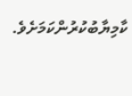ކާމިޔާބުކުރުންކަމަށެވެ.